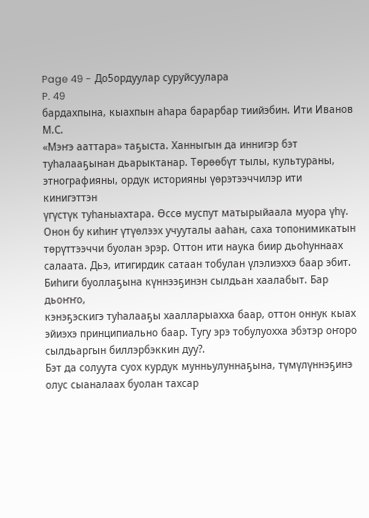Page 49 - До5ордуулар суруйсуулара
P. 49
бардахпына, кыахпын аһара барарбар тиийэбин. Ити Иванов М.С.
«Мэҥэ ааттара» таҕыста. Ханныгын да иннигэр бэт
туһалааҕынан дьарыктанар. Төрөөбүт тылы, культураны,
этнографияны, ордук историяны үөрэтээччилэр ити кинигэттэн
үгүстүк туһаныахтара. Өссө муспут матырыйаала муора үһү.
Онон бу киһиҥ үтүөлээх учууталы ааһан, саха топонимикатын
төрүттээччи буолан эрэр. Оттон ити наука биир дьоһуннаах
салаата. Дьэ, итигирдик сатаан тобулан үлэлиэххэ баар эбит.
Биһиги буоллаҕына күннээҕинэн сылдьан хаалабыт. Бар дьоҥҥо,
кэнэҕэскигэ туһалааҕы хаалларыахха баар, оттон оннук кыах
эйиэхэ принципиально баар. Тугу эрэ тобулуохха эбэтэр оҥоро
сылдьаргын биллэрбэккин дуу?.
Бэт да солуута суох курдук мунньулуннаҕына, түмүлүннэҕинэ
олус сыаналаах буолан тахсар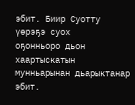эбит. Биир Суотту үөрэҕэ суох
оҕонньоро дьон хаартыскатын мунньарынан дьарыктанар эбит.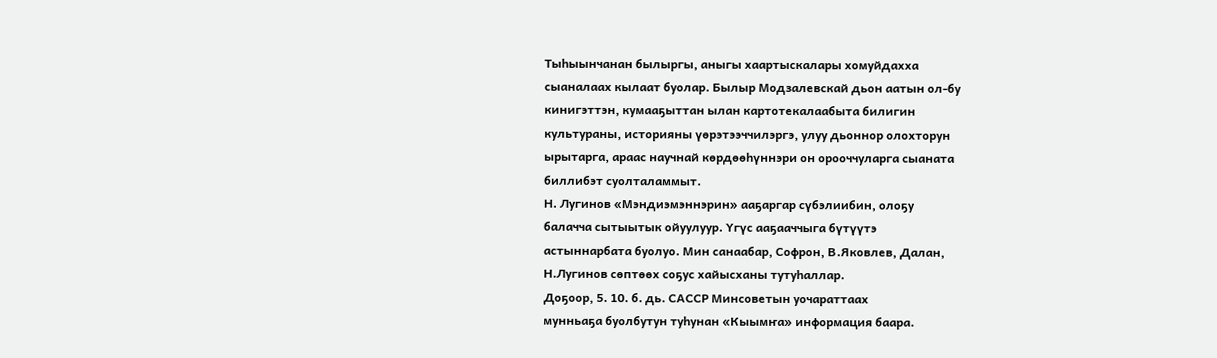Тыһыынчанан былыргы, аныгы хаартыскалары хомуйдахха
сыаналаах кылаат буолар. Былыр Модзалевскай дьон аатын ол-бу
кинигэттэн, кумааҕыттан ылан картотекалаабыта билигин
культураны, историяны үөрэтээччилэргэ, улуу дьоннор олохторун
ырытарга, араас научнай көрдөөһүннэри он орооччуларга сыаната
биллибэт суолталаммыт.
Н. Лугинов «Мэндиэмэннэрин» ааҕаргар сүбэлиибин, олоҕу
балачча сытыытык ойуулуур. Үгүс ааҕааччыга бүтүүтэ
астыннарбата буолуо. Мин санаабар, Софрон, В.Яковлев, Далан,
Н.Лугинов сөптөөх соҕус хайысханы тутуһаллар.
Доҕоор, 5. 10. б. дь. САССР Минсоветын уочараттаах
мунньаҕа буолбутун туһунан «Кыымҥа» информация баара.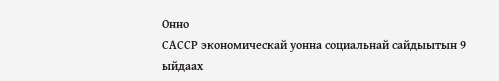Онно
САССР экономическай уонна социальнай сайдыытын 9 ыйдаах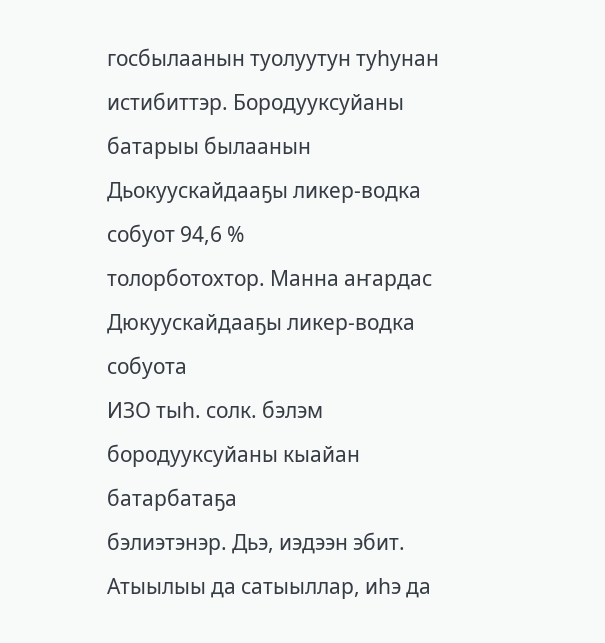госбылаанын туолуутун туһунан истибиттэр. Бородууксуйаны
батарыы былаанын Дьокуускайдааҕы ликер-водка собуот 94,6 %
толорботохтор. Манна аҥардас Дюкуускайдааҕы ликер-водка собуота
ИЗО тыһ. солк. бэлэм бородууксуйаны кыайан батарбатаҕа
бэлиэтэнэр. Дьэ, иэдээн эбит. Атыылыы да сатыыллар, иһэ да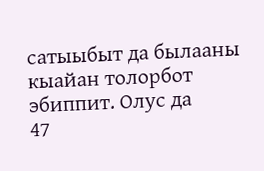сатыыбыт да былааны кыайан толорбот эбиппит. Олус да
47